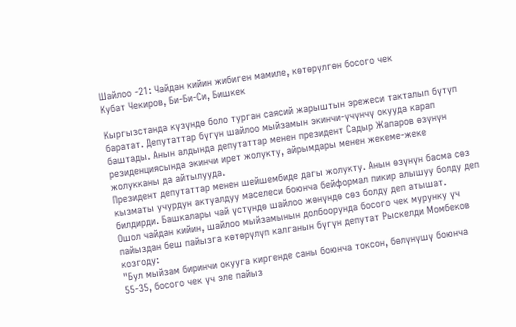Шайлоо -21: Чайдан кийин жибиген мамиле, көтөрүлгөн босого чек
Кубат Чекиров, Би-Би-Си, Бишкек

Кыргызстанда күзүндө боло турган саясий жарыштын эрежеси такталып бүтүп баратат. Депутаттар бүгүн шайлоо мыйзамын экинчи-үчүнчү окууда карап баштады. Анын алдында депутаттар менен президент Садыр Жапаров өзүнүн резиденциясында экинчи ирет жолукту, айрымдары менен жекеме-жеке жолукканы да айтылууда.
Президент депутаттар менен шейшембиде дагы жолукту. Анын өзүнүн басма сөз кызматы учурдун актуалдуу маселеси боюнча бейформал пикир алышуу болду деп билдирди. Башкалары чай үстүндө шайлоо жөнүндө сөз болду деп атышат.
Ошол чайдан кийин, шайлоо мыйзамынын долбоорунда босого чек мурунку үч пайыздан беш пайызга көтөрүлүп калганын бүгүн депутат Рыскелди Момбеков козгоду:
"Бул мыйзам биринчи окууга киргенде саны боюнча токсон, бөлүнүшү боюнча 55-35, босого чек үч эле пайыз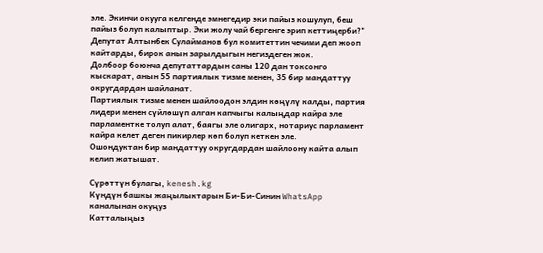эле. Экинчи окууга келгенде эмнегедир эки пайыз кошулуп, беш пайыз болуп калыптыр. Эки жолу чай бергенге эрип кеттиңерби?"
Депутат Алтынбек Сулайманов бул комитеттин чечими деп жооп кайтарды, бирок анын зарылдыгын негиздеген жок.
Долбоор боюнча депутаттардын саны 120 дан токсонго кыскарат, анын 55 партиялык тизме менен, 35 бир мандаттуу округдардан шайланат.
Партиялык тизме менен шайлоодон элдин көңүлү калды, партия лидери менен сүйлөшүп алган капчыгы калыңдар кайра эле парламентке толуп алат, баягы эле олигарх, нотариус парламент кайра келет деген пикирлер көп болуп кеткен эле.
Ошондуктан бир мандаттуу округдардан шайлоону кайта алып келип жатышат.

Сүрөттүн булагы, kenesh.kg
Күндүн башкы жаңылыктарын Би-Би-Синин WhatsApp каналынан окуңуз
Катталыңыз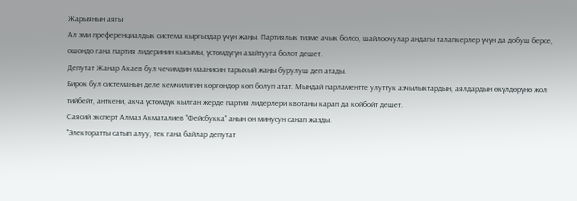Жарыянын аягы
Ал эми преференциалдык система кыргыздар үчүн жаңы. Партиялык тизме ачык болсо, шайлоочулар андагы талапкерлер үчүн да добуш берсе, ошондо гана партия лидеринин кысымы, үстөмдүгүн азайтууга болот дешет.
Депутат Жанар Акаев бул чечимдин маанисин тарыхый жаңы бурулуш деп атады.
Бирок бул системанын деле кемчилигин көргөндөр көп болуп атат. Мындай парламентте улуттук азчылыктардын, аялдардын өкүлдөрүнө жол тийбейт, анткени, акча үстөмдүк кылган жерде партия лидерлери квотаны карап да койбойт дешет.
Саясий эксперт Алмаз Акматалиев "Фейсбукка" анын он минусун санап жазды.
"Электоратты сатып алуу, тек гана байлар депутат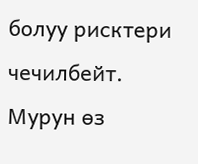болуу рисктери чечилбейт. Мурун өз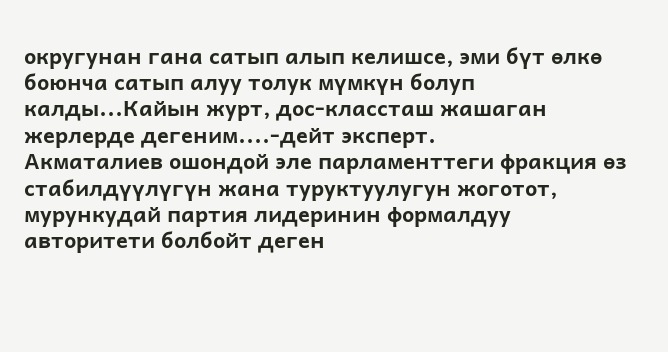округунан гана сатып алып келишсе, эми бүт өлкө боюнча сатып алуу толук мүмкүн болуп калды...Кайын журт, дос-классташ жашаган жерлерде дегеним....-дейт эксперт.
Акматалиев ошондой эле парламенттеги фракция өз стабилдүүлүгүн жана туруктуулугун жоготот, мурункудай партия лидеринин формалдуу авторитети болбойт деген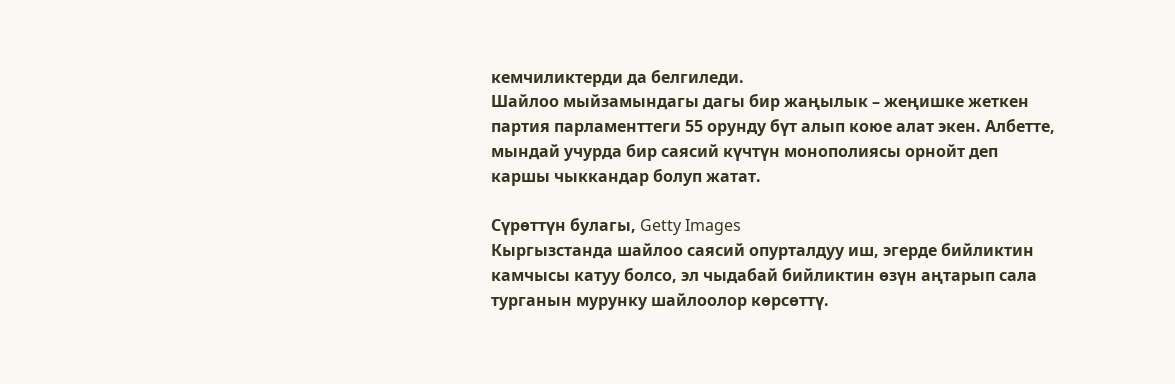кемчиликтерди да белгиледи.
Шайлоо мыйзамындагы дагы бир жаңылык – жеңишке жеткен партия парламенттеги 55 орунду бүт алып коюе алат экен. Албетте, мындай учурда бир саясий күчтүн монополиясы орнойт деп каршы чыккандар болуп жатат.

Сүрөттүн булагы, Getty Images
Кыргызстанда шайлоо саясий опурталдуу иш, эгерде бийликтин камчысы катуу болсо, эл чыдабай бийликтин өзүн аңтарып сала турганын мурунку шайлоолор көрсөттү.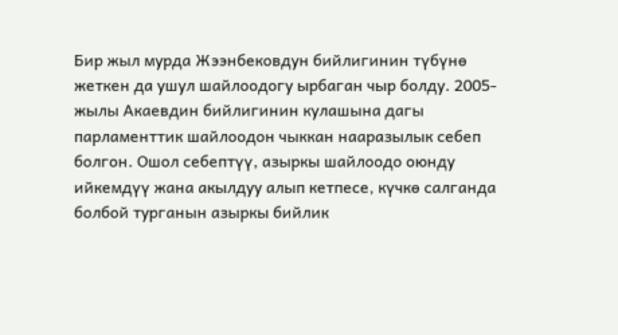Бир жыл мурда Жээнбековдун бийлигинин түбүнө жеткен да ушул шайлоодогу ырбаган чыр болду. 2005-жылы Акаевдин бийлигинин кулашына дагы парламенттик шайлоодон чыккан нааразылык себеп болгон. Ошол себептүү, азыркы шайлоодо оюнду ийкемдүү жана акылдуу алып кетпесе, күчкө салганда болбой турганын азыркы бийлик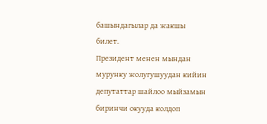башындагылар да жакшы билет.
Президент менен мындан мурунку жолугушуудан кийин депутаттар шайлоо мыйзамын биринчи окууда колдоп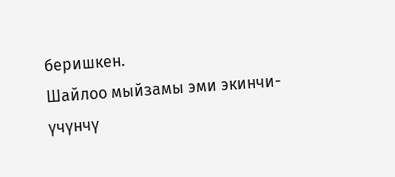беришкен.
Шайлоо мыйзамы эми экинчи-үчүнчү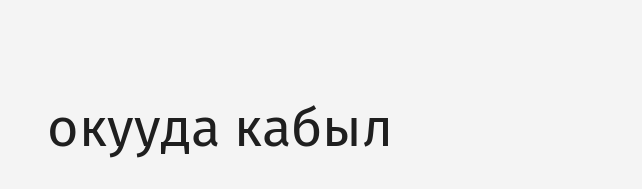окууда кабыл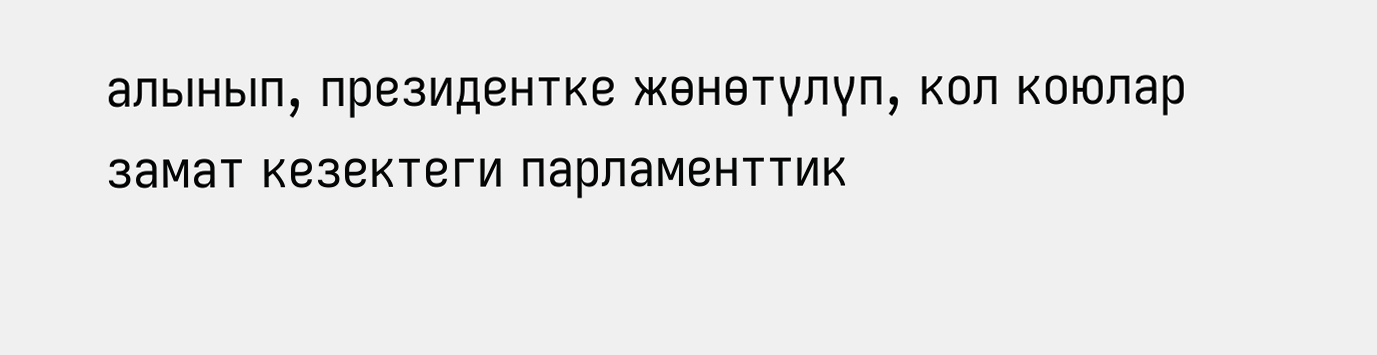алынып, президентке жөнөтүлүп, кол коюлар замат кезектеги парламенттик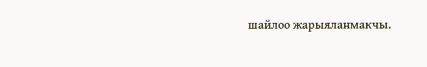шайлоо жарыяланмакчы.